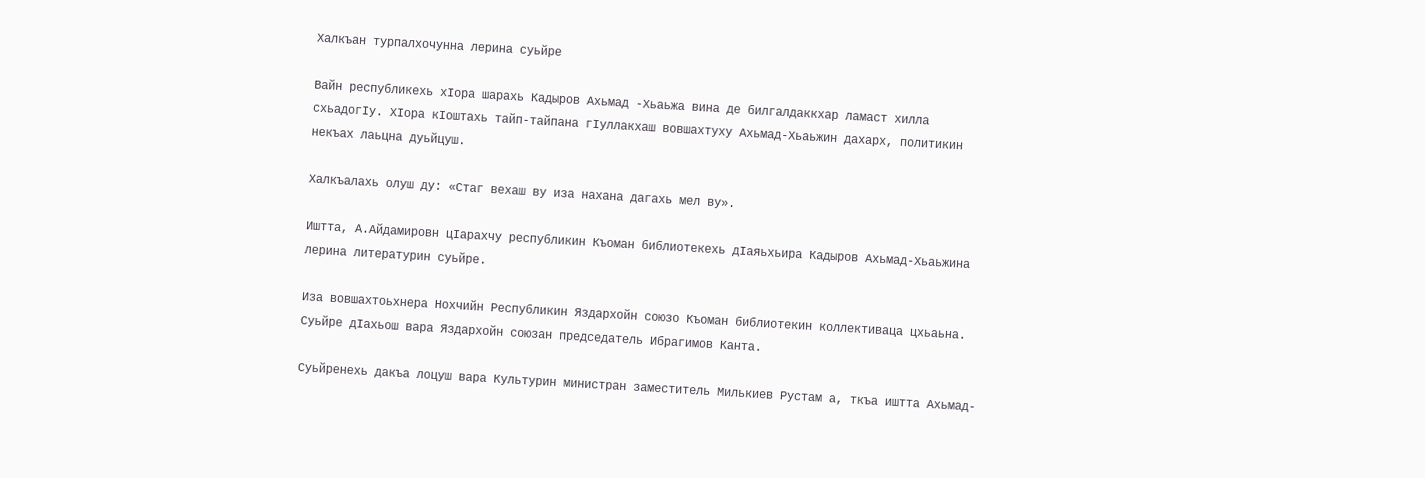Халкъан турпалхочунна лерина суьйре

Вайн республикехь хIора шарахь Кадыров Ахьмад -Хьаьжа вина де билгалдаккхар ламаст хилла схьадогIу. ХIора кIоштахь тайп-тайпана гIуллакхаш вовшахтуху Ахьмад-Хьаьжин дахарх, политикин некъах лаьцна дуьйцуш.

Халкъалахь олуш ду: «Стаг вехаш ву иза нахана дагахь мел ву».

Иштта, А.Айдамировн цIарахчу республикин Къоман библиотекехь дIаяьхьира Кадыров Ахьмад-Хьаьжина лерина литературин суьйре.

Иза вовшахтоьхнера Нохчийн Республикин Яздархойн союзо Къоман библиотекин коллективаца цхьаьна. Суьйре дIахьош вара Яздархойн союзан председатель Ибрагимов Канта.

Суьйренехь дакъа лоцуш вара Культурин министран заместитель Милькиев Рустам а, ткъа иштта Ахьмад-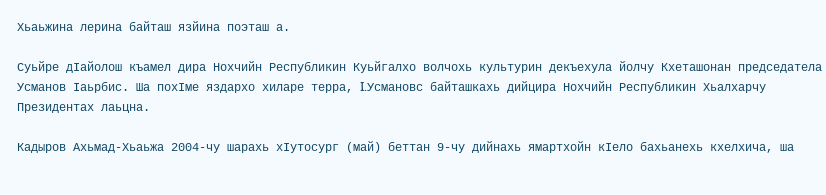Хьаьжина лерина байташ язйина поэташ а.

Суьйре дIайолош къамел дира Нохчийн Республикин Куьйгалхо волчохь культурин декъехула йолчу Кхеташонан председатела Усманов Iаьрбис. Ша похIме яздархо хиларе терра, I.Усмановс байташкахь дийцира Нохчийн Республикин Хьалхарчу Президентах лаьцна.

Кадыров Ахьмад-Хьаьжа 2004-чу шарахь хIутосург (май) беттан 9-чу дийнахь ямартхойн кIело бахьанехь кхелхича, ша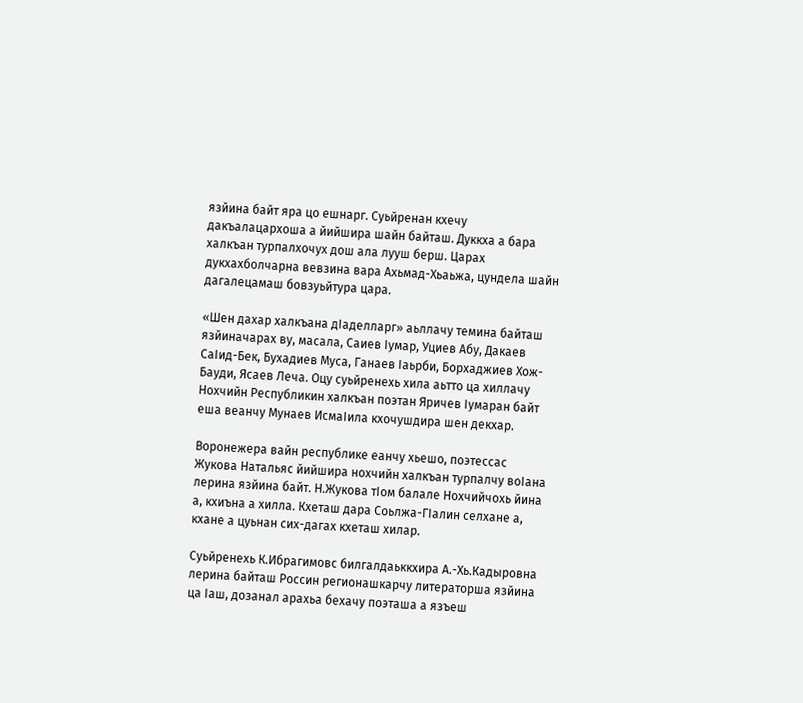язйина байт яра цо ешнарг. Суьйренан кхечу дакъалацархоша а йийшира шайн байташ. Дуккха а бара халкъан турпалхочух дош ала лууш берш. Царах дукхахболчарна вевзина вара Ахьмад-Хьаьжа, цундела шайн дагалецамаш бовзуьйтура цара.

«Шен дахар халкъана дIаделларг» аьллачу темина байташ язйиначарах ву, масала, Саиев Iумар, Уциев Абу, Дакаев СаIид-Бек, Бухадиев Муса, Ганаев Iаьрби, Борхаджиев Хож-Бауди, Ясаев Леча. Оцу суьйренехь хила аьтто ца хиллачу Нохчийн Республикин халкъан поэтан Яричев Iумаран байт еша веанчу Мунаев ИсмаIила кхочушдира шен декхар.

Воронежера вайн республике еанчу хьешо, поэтессас Жукова Натальяс йийшира нохчийн халкъан турпалчу воIана лерина язйина байт. Н.Жукова тIом балале Нохчийчохь йина а, кхиъна а хилла. Кхеташ дара Соьлжа-ГIалин селхане а, кхане а цуьнан сих-дагах кхеташ хилар.

Суьйренехь К.Ибрагимовс билгалдаьккхира А.-Хь.Кадыровна лерина байташ Россин регионашкарчу литераторша язйина ца Iаш, дозанал арахьа бехачу поэташа а язъеш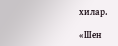хилар.

«Шен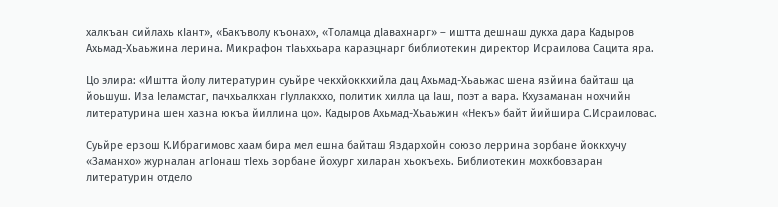халкъан сийлахь кIант», «Бакъволу къонах», «Толамца дIавахнарг» – иштта дешнаш дукха дара Кадыров Ахьмад-Хьаьжина лерина. Микрафон тIаьххьара караэцнарг библиотекин директор Исраилова Сацита яра.

Цо элира: «Иштта йолу литературин суьйре чекхйоккхийла дац Ахьмад-Хьаьжас шена язйина байташ ца йоьшуш. Иза Iеламстаг, пачхьалкхан гIуллакххо, политик хилла ца Iаш, поэт а вара. Кхузаманан нохчийн литературина шен хазна юкъа йиллина цо». Кадыров Ахьмад-Хьаьжин «Некъ» байт йийшира С.Исраиловас.

Суьйре ерзош К.Ибрагимовс хаам бира мел ешна байташ Яздархойн союзо леррина зорбане йоккхучу «Заманхо» журналан агIонаш тIехь зорбане йохург хиларан хьокъехь. Библиотекин мохкбовзаран литературин отдело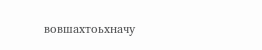вовшахтоьхначу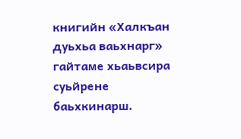книгийн «Халкъан дуьхьа ваьхнарг» гайтаме хьаьвсира суьйрене баьхкинарш.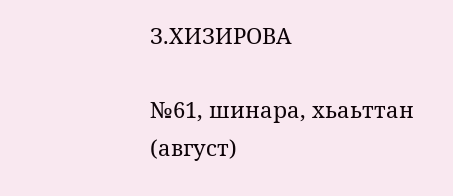З.ХИЗИРОВА

№61, шинара, хьаьттан (август)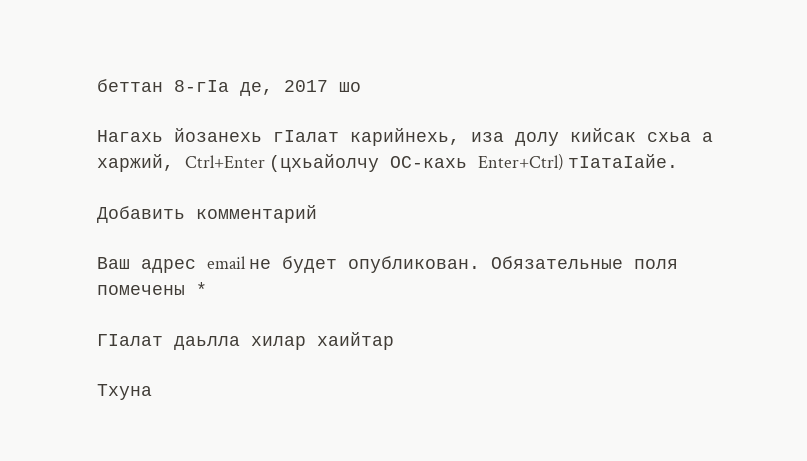беттан 8-гIа де, 2017 шо

Нагахь йозанехь гIалат карийнехь, иза долу кийсак схьа а харжий, Ctrl+Enter (цхьайолчу ОС-кахь Enter+Ctrl) тIатаIайе.

Добавить комментарий

Ваш адрес email не будет опубликован. Обязательные поля помечены *

ГIалат даьлла хилар хаийтар

Тхуна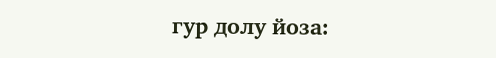гур долу йоза: